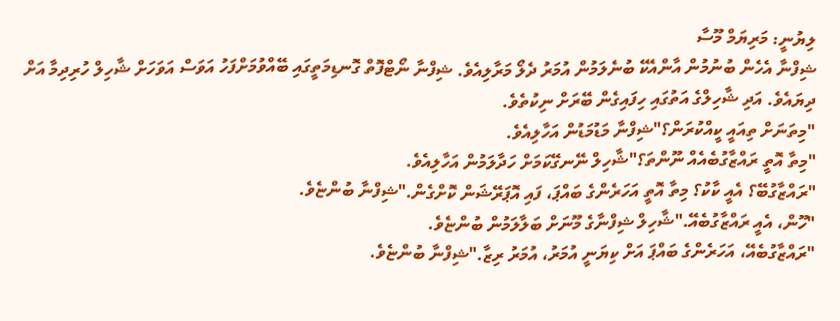ލިޔުނީ: މަރިޔަމް މޫސާ
ޝިފްނާ އެހެން ބުނުމުން އާންއެކޭ ބުނެލަމުން އުމަރު ދެލޯ މަރާލިއެވެ. ޝިފްނާ ނޯޓްފޮތް ގޮނޑިމަތީގައި ބޭއްވުމަށްފަހު އަވަސް އަވަހަށް ޝާހިލް ހުރިދިމާ އަށް ދިޔައެވެ. އަދި ޝާހިލްގެ އަތުގައި ހިފައިގެން ބޭރަށް ނިކުތެވެ.
"މިތަނަށް ތިއައީ ކީއްކުރަން؟"ޝިފްނާ މަޑުމަޑުން އަހާލިއެވެ.
"މިތާ އޮތީ ރައްޒާގުބެއެއް ނޫންތަ؟"ޝާހިލް ނޭނގޭކަމަށް ހަދާލަމުން އަހާލިއެވެ.
"ރައްޒާގުބޭ؟ އެއީ ކާކު؟ މިތާ އޮތީ އަހަރެންގެ ބައްޕަ، ފައި އޮޕަރޭޝަން ކޮށްގެން."ޝިފްނާ ބުންޏެވެ.
"ހޫން، އެއީ ރައްޒާގުބެއޭ."ޝާހިލް ޝިފްނާގެ މޫނަށް ބަލާލަމުން ބުންޏެވެ.
"ރައްޒާގުބެއޭ، އަހަރެންގެ ބައްޕަ އަށް ކިޔަނީ އުމަރު، އުމަރު ރިޒާ."ޝިފްނާ ބުންޏެވެ.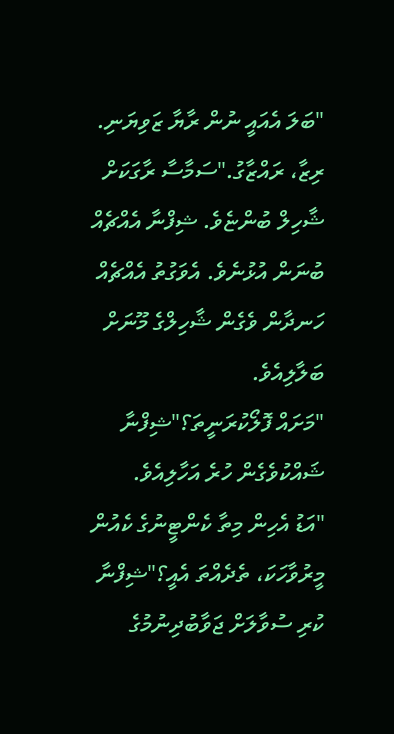"ބަލަ އެއައީ ނުން ރާޔާ ޒަވިޔަނި. ރިޒާ، ރައްޒާގު."ސަމާސާ ރާގަކަށް ޝާހިލް ބުންޏެވެ. ޝިފްނާ އެއްޗެއް ބުނަން އުޅުނެވެ. އެވަގުތު އެއްޗެއް ހަނދާން ވެގެން ޝާހިލްގެ މޫނަށް ބަލާލިއެވެ.
"މަށައް ފޮލޯކުރަނީތަ؟"ޝިފްނާ ޝައްކުވެގެން ހުރެ އަހާލިއެވެ.
"އަޑު އެހިން މިތާ ކެންޓީނުގެ ކެއުން މީރުވާހަކަ، ތެދެއްތަ އެއީ؟"ޝިފްނާ ކުރި ސުވާލަށް ޖަވާބުދިނުމުގެ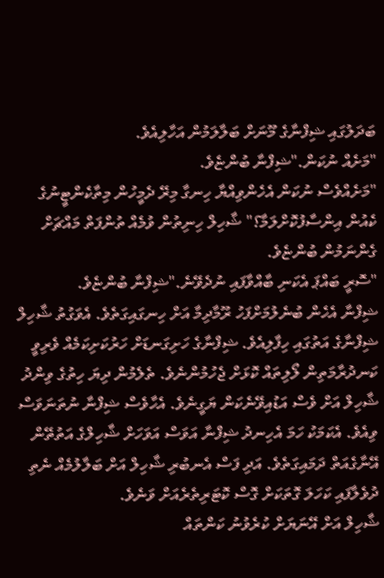ބަދަލުގައި ޝިފްނާގެ މޫނަށް ބަލާލަމުން އަހާލިއެވެ.
"މަށެއް ނުކަން."ޝިފްނާ ބުންޏެވެ.
"މަށެއްވެސް ނުކަން އެހެންވިއްޔާ ހިނގާ މިރޭ ދެމީހުން މިތާކެންޓީނުގެ ކެއުން އިންސާފުކޮށްލަމާ؟" ޝާހިލް ހިނިތުން ވުމެއް ތުންފަތް މައްޗަށް ގެންނަމުން ބުންޏެވެ.
"ސޮރީ ބައްޕަ އެކަނި ބާއްވާފައި ނުދެވޭނެ."ޝިފްނާ ބުންޏެވެ.
ޝިފްނާ އެހެން ބުނެލުމަށްފަހު ރޫމާދިމާ އަށް ހިނގައިގަތެވެ. އެވަގުތު ޝާހިލް ޝިފްނާގެ އަތުގައި ހިފާލިއެވެ. ޝިފްނާގެ ހަށިގަނޑަށް ހަރުކަށިކަމެއް ވެރިވީ ކަނދުރާމަތިން ލޯލިތައް ކޮޅަށް ޖެހުމުންނެވެ. ތެލެމުން ދިޔަ ހިތުގެ ވިންދު ޝާހިލް އަށް ވެސް އަޑުއިވޭނެކަން ޔަގީނެވެ. އެހާވެސް ޝިފްނާ ނުތަނަވަސް ވިއެވެ. އެކަމަކު ހަމަ އެހިނދު ޝިފްނާ އަވަސް އަވަހަށް ޝާހިލްގެ އަތުތޭން އޭނާގެއަތް ދަމައިގަތެވެ. އަދި ފަސް އެނބުރި ޝާހިލް އަށް ބަލާލުމެއް ނެތި ދުވެލާފައި ކަހަލަ ގޮތަކަށް ގޮސް ކޮޓަރިތެރެއަށް ވަނެވެ.
ޝާހިލް އަށް އޭނަޔަށް ކުރެވުނު ކަންތައް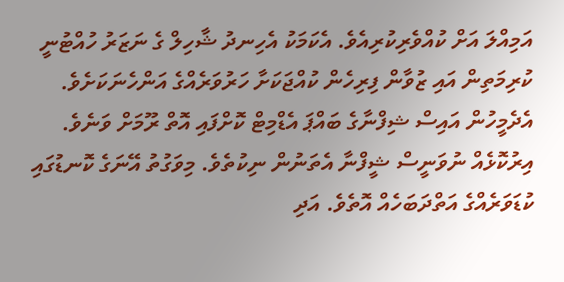އަމިއްލަ އަށް ކުއްވެރިކުރިއެވެ. އެކަމަކު އެހިނދު ޝާހިލް ގެ ނަޒަރު ހުއްޓުނީ ކުރިމަތިން އައި ޒުވާން ފިރިހެން ކުއްޖަކަށާ ހަރުވަރެއްގެ އަންހެނަކަށެވެ. އެދެމީހުން އައިސް ޝިފްނާގެ ބައްޕަ އެޑްމިޓް ކޮށްފައި އޮތް ރޫމަށް ވަނެވެ. އިރުކޮޅެއް ނުވަނީސް ޝީފްނާ އެތަނުން ނިކުތެވެ. މިވަގުތު އޭނަގެ ކޮނޑުގައި ކުޑަވަރެއްގެ އަތްދަބަހެއް އޮތެވެ. އަދި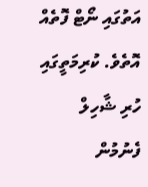އަތުގައި ނޯޓް ފޮތެއް އޮތެވެ. ކުރިމަތީގައި ހުރި ޝާހިލް ފެނުމުން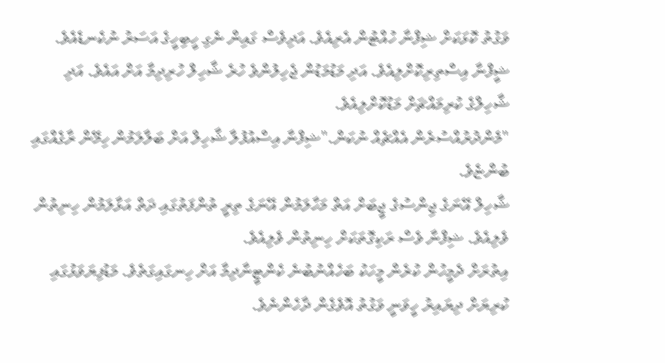ވަގުތު ކޮޅަކަށް ޝިފްނާ ހުއްޓުން އެރިއެވެ. އަދިވެސް ގައިން ނެގި ހީބިހީގެ އަސަރު ނުކެނޑެއެވެ. ޝީފްނާ އިސްތިރިކޮށްލިއެވެ. އަދި މަޑުމަޑުން ޖެހިލުންވެ ހުރެ ޝާހިލް ހުރިދިމާ އަށް އައެވެ. އަދި ޝާހިލްގެ ކުރިމައްޗަށް މަޑުކޮށްލިއެވެ.
"މެންދުރުއްސުރެން އެއްޗެއް ނުކަން."ޝިފްނާ އިސްއުފުލާ ޝާހިލް އަށް ބަލާލަމުން ހިމޭން ރާގެއްގައި ބުންޏެވެ.
ޝާހިލް އޭނަގެ ޖިންސުގެ ޖީބަށް އަތް މަހާލަމުން އޭނަގެ ތިރީ ތުންފަތުގައި ދަތް އަޅާލަމުން ހިނިތުން ވެލިއެވެ. ޝިފްނާ ވެސް ރަކިގޮތަކަށް ހިނިތުން ވެލިއެވެ.
އިތުރަށް ދެމީހުން ކުރެން މީހަކު ބަހެއްނުބުނެ ކެންޓީނާދިމާ އަށް ހިނގައިގަތެވެ. މަޑުފިޔަވަޅުގައި ކުރިޔަށް ދިޔައިރު ހީވަނީ ވަގުތު އޮވެގެން ދާހެންނެވެ.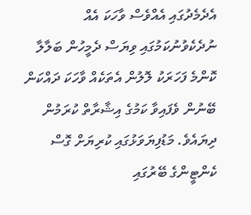އެދެމެދުގައި އެއްވެސް ވާހަކަ އެއް ނުދެކެވުނުކަމުގައި ވިޔަސް ދެމީހުން ބަލާލާ ކޮންމެ ފަހަރަކު ލޮލުން އެތަކެއް ވާހަކަ ދައްކަން ބޭނުން ވެފައިވާ ކަމުގެ އިޝާރާތް ކުރަމުން ދިޔައެވެ. މަޑުފިޔަވަޅުގައި ކުރިޔަށް ގޮސް ކެންޓީންގެ ބޭރުގައި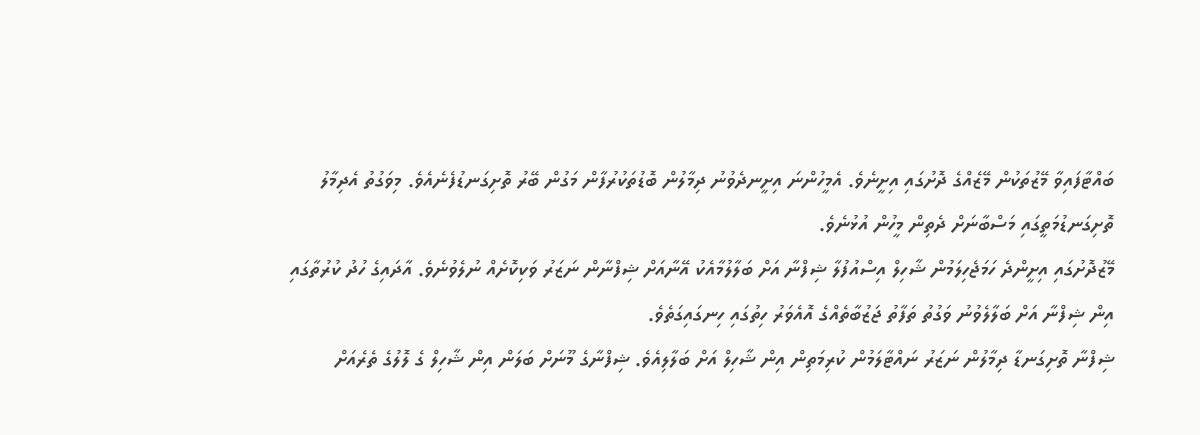ބައްޓާފައިވާ މޭޒުތަކުން މޭޒެއްގެ ދޮށުގައި އިށީނެވެ. އެމީހުންނަ އިށީނދެވުނު ދިމާލުން ބޮޑުތަކުރުފާން މަގުން ބޭރު ތޮށިގަނޑުފެނެއެވެ. މިވަގުތު އެދިމާލު ތޮށިގަނޑުމަތީގައި މަސްބާނަށް ދެތިން މީހުން އުޅުނެވެ.
މޭޒުދޮށުގައި އިށީންދެ ހަމަޖެހިލަމުން ޝާހިލް އިސްއުފުލާ ޝިފްނާ އަށް ބަލާލުމާއެކު އޭނާއަށް ޝިފްނާން ނަޒަރު ވަކިކޮށެއް ނުލެވުނެވެ. އާދައިގެ ހުދު ކުރުތާގައި އިން ޝިފްނާ އަށް ބަލާލެވުނު ވަގުތު ތަފާތު ޖަޒުބާތެއްގެ އޮއެވަރު ހިތުގައި ހިނގައިގަތެވެ.
ޝިފްނާ ތޮށިގަނޑާ ދިމާލުން ނަޒަރު ނައްޓާލަމުން ކުރިމަތިން އިން ޝާހިލް އަށް ބަލާލިއެވެ. ޝިފްނާގެ މޫނަށް ބަލަން އިން ޝާހިލް ގެ ލޮލުގެ ތެރެއަށް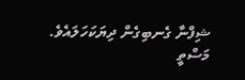ޝިފްނާ ގެނބިގެން ދިޔަކަހަލައެވެ. މަސްތީ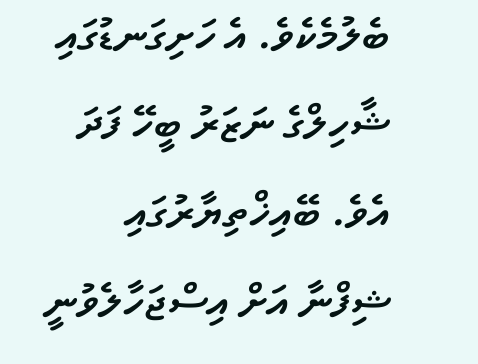ބެލުމެކެވެ. އެ ހަށިގަނޑުގައި ޝާހިލްގެ ނަޒަރު ބީހޭ ފަދަ އެވެ. ބޭއިޚްތިޔާރުގައި ޝިފްނާ އަށް އިސްޖަހާލެވުނީ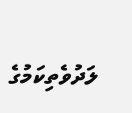ލަދުވެތިކަމުގެ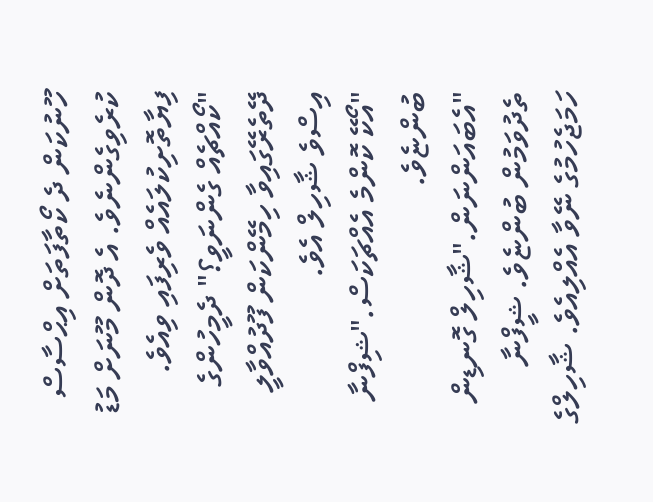ހޫނުކަން ދެ ކޯތާފަތަށް އިޙްސާސް ކުރެވިގެންނެވެ. އެ ދޮން މޫނަށް މަޑު ފިޔާތޮށިކުލައެއް ވެރިފައި ވިއެވެ.
"ކޯއްޗެއް ގެންނަވީ؟" ދެމީހުންގެ ދޭތެރޭގައިވާ ހިމޭންކަން ފޫދުއްވާލީ އިސްވެ ޝާހިލް އެވެ.
"އޯކޭ ކޮންމެ އެއްޗަކަސް."ޝިފްނާ ބުންޏެވެ.
"އެބައަންނަން."ޝާހިލް ގޮނޑިން ތެދުވަމުން ބުންޏެވެ. ޝީފްނާ ހަމަޖެހުމުގެ ނޭވާ އެއްލިއެވެ. ޝާހިލްގެ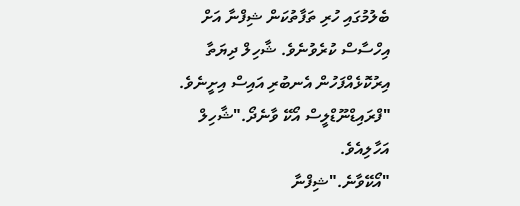ބެލުމުގައި ހުރި ތަފާތުކަން ޝިފްނާ އަށް އިހްސާސް ކުރެވުނެވެ. ޝާހިލް ދިޔަތާ އިރުކޮޅެއްފަހުން އެނބުރި އައިސް އިށީނެވެ.
"ފްރައިޑްނޫޑްލީސް އޯކޭ ވާނެދޯ."ޝާހިލް އަހާލިއެވެ.
"އޯކޭވާނެ."ޝިފްނާ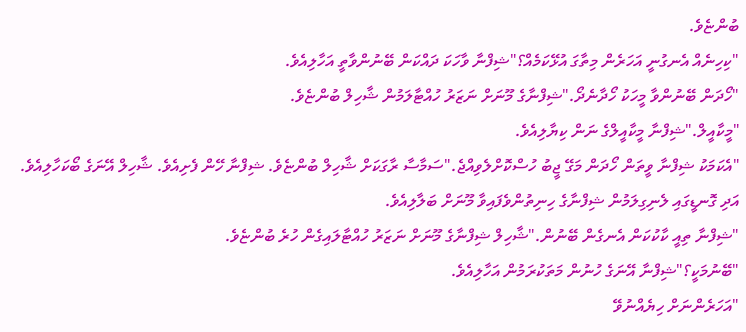ބުންޏެވެ.
"ކިހިނެއް އެނގުނީ އަހަރެން މިތާގަ އުޅޭކަމެއް؟"ޝިފްނާ ވާހަކަ ދައްކަން ބޭނުންވާތީ އަހާލިއެވެ.
"ހޯދަން ބޭނުންވާ މީހަކު ހޯދާނެދޯ."ޝިފްނާގެ މޫނަށް ނަޒަރު ހުއްޓާލަމުން ޝާހިލް ބުންޏެވެ.
"މީކާއީލް."ޝިފްނާ މީކާއީލްގެ ނަން ކިޔާލިއެވެ.
"އެކަމަކު ޝިފްނާ ވީތަން ހޯދަން މަގޭ ޖީބު ހުސްކޮށްލެވިއްޖެ."ސަމާސާ ރާގަކަށް ޝާހިލް ބުންޏެވެ. ޝިފްނާ ހޭން ފެށިއެވެ. ޝާހިލް އޭނަގެ ބޯކަހާލިއެވެ. އަދި ގޮނޑީގައި ލެނިގިލަމުން ޝިފްނާގެ ހިނިތުންވެފައިވާ މޫނަށް ބަލާލިއެވެ.
"ޝިފްނާ ތިއީ ކާކުކަން އެނގެން ބޭނުން."ޝާހިލް ޝިފްނާގެ މޫނަށް ނަޒަރު ހުއްޓާލައިގެން ހުރެ ބުންޏެވެ.
"ބޭނުމަކީ؟"ޝިފްނާ އޭނަގެ ހުނުން މަތަކުރަމުން އަހާލިއެވެ.
"އަހަރެންނަށް ހިޔެއްނުވޭ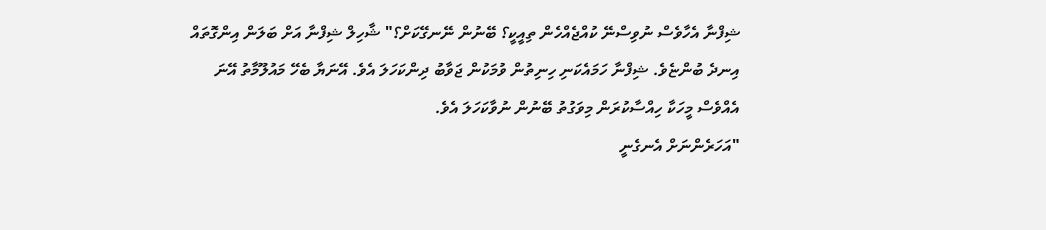ޝިފްނާ އެހާވެސް ނުވިސްނޭ ކުއްޖެއްހެން ތިއީކީ؟ ބޭނުން ނޭނގޭކަށް؟" ޝާހިލް ޝިފްނާ އަށް ބަލަން އިންގޮތައް އިނދެ ބުންޏެވެ. ޝިފްނާ ހަމައެކަނި ހިނިތުން ވުމަކުން ޖަވާބު ދިންކަހަލަ އެވެ. އޭނަޔާ ބެހޭ މައުލޫމާތު އޭނަ އެއްވެސް މީހަކާ ހިއްސާކުރަން މިވަގުތު ބޭނުން ނުވާކަހަލަ އެވެ.
"އަހަރެންނަށް އެނގެނީ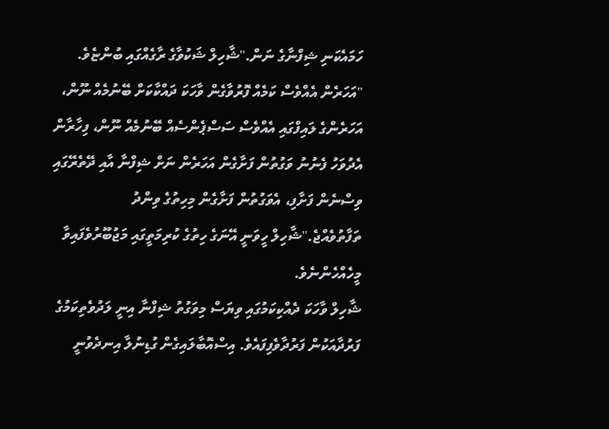ހަމައެކަނި ޝިފްނާގެ ނަން."ޝާހިލް ޝަކުވާގެ ރާގެއްގައި ބުންޏެވެ.
"އަހަރެން އެއްވެސް ކަމެއް ފޮރުވާގެން ވާހަކަ ދައްކާކަށް ބޭނުމެއް ނޫން، އަހަރެންގެ ލައިފްގައި އެއްވެސް ސަސްޕެންސެއް ބޭނުމެއް ނޫން، ފިހާރާން އެދުވަހު ފެނުނު ވަގުތުން ފަށާގެން އަހަރެން ނަށް ޝިފްނާ އާއި ދޭތެރޭގައި ވިސްނެން ފަށާފި، އެވަގުތުން ފަށާގެން މިހިތުގެ ވިންދު ތަފާތުވެއްޖެ."ޝާހިލް ހީވަނީ އޭނަގެ ހިތުގެ ކުރިމަތީގައި މަޖުބޫރުވެފައިވާ މީހެއްހެންނެވެ.
ޝާހިލް ވާހަކަ ދެއްކިކަމުގައި ވިޔަސް މިވަގުތު ޝިފްނާ އިނީ ލަދުވެތިކަމުގެ ފަރުދާއަކުން ފަރުދާވެފިފައެވެ. އިސްއޮބާލައިގެން ގުޑިނުލާ އިނދެވުނީ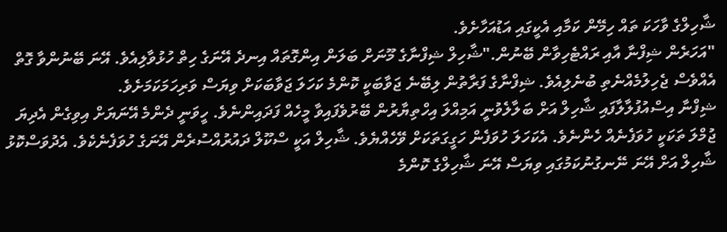ޝާހިލްގެ ވާހަކަ ތައް ހިމޭން ކަމާއި އެކީގައި އަޑުއަހާށެވެ.
"އަހަރެން ޝިފްނާ އާއި ރައްޓެހިވާން ބޭނުން."ޝާހިލް ޝިފްނާގެ މޫނަށް ބަލަން އިންގޮތައް އިނދެ އޭނަގެ ހިތް ހުޅުވާލިއެވެ. އޭނަ ބޭނުންވާ ގޮތް އެއްވެސް ޖެހިލުމެއްނެތި ބުނެލިއެވެ. ޝިފްނާގެ ފަރާތުން ލިބޭނެ ޖަވާބަކީ ކޮންމެ ކަހަލަ ޖަވާބަކަށް ވިޔަސް ވަރިހަމަކަމަށެވެ.
ޝިފްނާ އިސްއުފުލާލާފައި ޝާހިލް އަށް ބަލާލެވުނީ އަމިއްލަ އިހްތިޔާރުން ބޭރުވެފައިވާ މީހެއް ފަދައިންނެވެ. ހީވަނީ ދެންމެ އޭނަޔަށް އިވިގެން އެދިޔަ ޖުމްލަ ތަކަކީ ހުވަފެނެއް ހެންނެވެ. އެކަހަލަ ހުވަފެން ހަގީގަތަކަށް ވޭހެއްޔެވެ. ޝާހިލް އަކީ ސްކޫލް ދައުރުއްސުރެން އޭނަގެ ހުވަފެނެކެވެ. އެދުވަސްކޮޅު ޝާހިލް އަށް އޭނަ ނޭނގުނުކަމުގައި ވިޔަސް އޭނަ ޝާހިލްގެ ކޮންމެ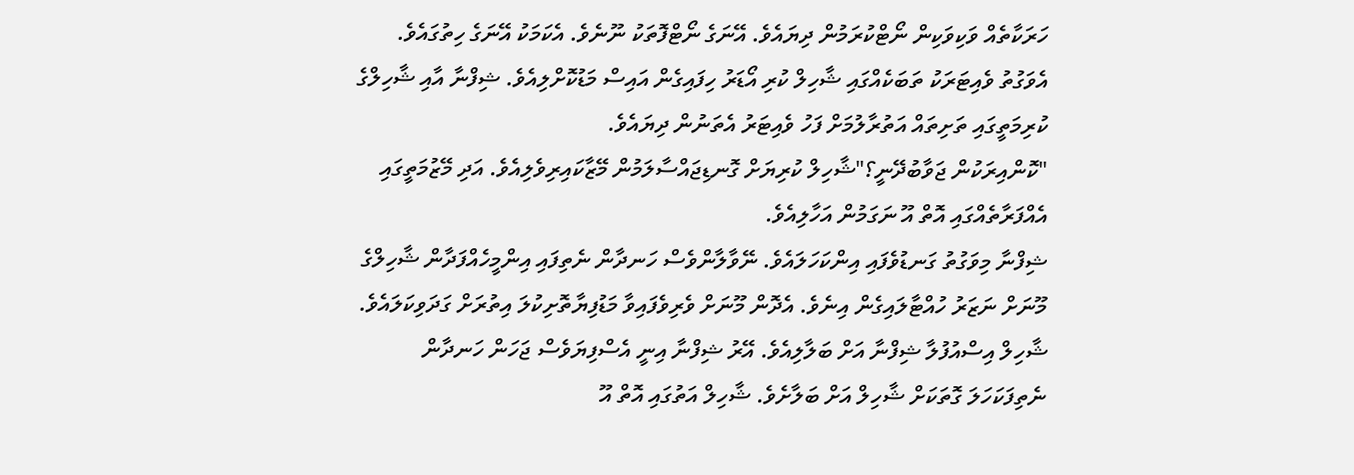ހަރަކާތެއް ވަކިވަކިން ނޯޓްކުރަމުން ދިޔައެވެ. އޭނަގެ ނޯޓްފޮތަކު ނޫނެވެ. އެކަމަކު އޭނަގެ ހިތުގައެވެ.
އެވަގުތު ވެއިޓަރަކު ތަބަކެއްގައި ޝާހިލް ކުރި އޯޑަރު ހިފައިގެން އައިސް މަޑުކޮށްލިއެވެ. ޝިފްނާ އާއި ޝާހިލްގެ ކުރިމަތީގައި ތަށިތައް އަތުރާލުމަށް ފަހު ވެއިޓަރު އެތަނުން ދިޔައެވެ.
"ކޮންއިރަކުން ޖަވާބުދޭނީ؟"ޝާހިލް ކުރިޔަށް ގޮނޑިޖައްސާލަމުން މޭޒާކައިރިވެލިއެވެ. އަދި މޭޒުމަތީގައި އެއްފަރާތެއްގައި އޮތް އޫ ނަގަމުން އަހާލިއެވެ.
ޝިފްނާ މިވަގުތު ގަނޑުވެފައި އިންކަހަލައެވެ. ނޭވާލާންވެސް ހަނދާން ނެތިފައި އިންމީހެއްފަދާން ޝާހިލްގެ މޫނަށް ނަޒަރު ހުއްޓާލައިގެން އިނެވެ. އެދޮން މޫނަށް ވެރިވެފައިވާ މަޑުފިޔާތޮށިކުލަ އިތުރަށް ގަދަވިކަލައެވެ.
ޝާހިލް އިސްއުފުލާ ޝިފްނާ އަށް ބަލާލިއެވެ. އޭރު ޝިފްނާ އިނީ އެސްފިޔަވެސް ޖަހަން ހަނދާން ނެތިފަކަހަލަ ގޮތަކަށް ޝާހިލް އަށް ބަލާށެވެ. ޝާހިލް އަތުގައި އޮތް އޫ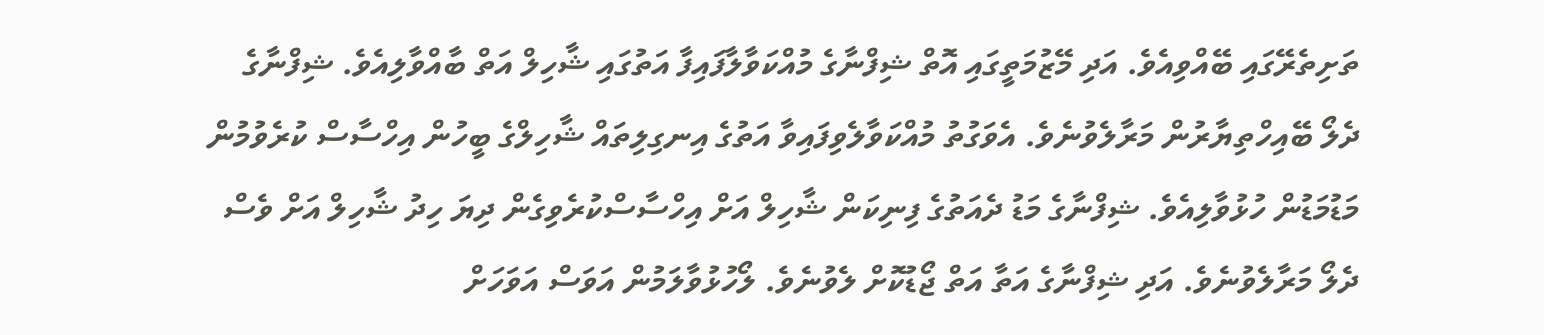ތަށިތެރޭގައި ބޭއްވިއެވެ. އަދި މޭޒުމަތީގައި އޮތް ޝިފްނާގެ މުއްކަވާލާފައިފާ އަތުގައި ޝާހިލް އަތް ބާއްވާލިއެވެ. ޝިފްނާގެ ދެލޯ ބޭއިހްތިޔާރުން މަރާލެވުނެވެ. އެވަގުތު މުއްކަވާލެވިފައިވާ އަތުގެ އިނގިލިތައް ޝާހިލްގެ ބީހުން އިހްސާސް ކުރެވުމުން މަޑުމަޑުން ހުޅުވާލިއެވެ. ޝިފްނާގެ މަޑު ދެއަތުގެ ފިނިކަން ޝާހިލް އަށް އިހްސާސްކުރެވިގެން ދިޔަ ހިދު ޝާހިލް އަށް ވެސް ދެލޯ މަރާލެވުނެވެ. އަދި ޝިފްނާގެ އަތާ އަތް ޖޯޑުކޮށް ލެވުނެވެ. ލޯހުޅުވާލަމުން އަވަސް އަވަހަށް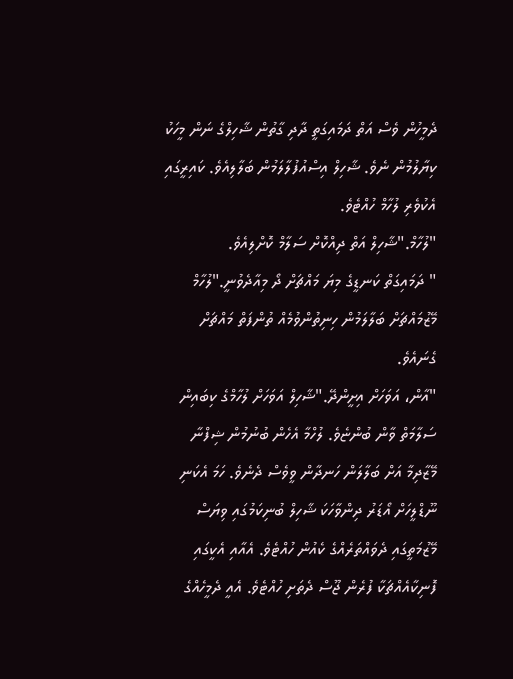ދެމީހުން ވެސް އަތް ދަމައިގަތީ ދާދި ގާތުން ޝާހިލްގެ ނަން މީހަކު ކިޔާލުމުން ނެވެ. ޝާހިލް އިސްއުފުލާލަމުން ބަލާލިއެވެ. ކައިރީގައި އެކުވެރި ލުހާމް ހުއްޓެވެ.
"ލުހާމް."ޝާހިލް އަތް ދިއްކޮށް ސަލާމް ކޮށްލިއެވެ.
" ދަމައިގަތް ކަނޑީގެ މިޔަ މައްޗަށް ދޯ މިއާދެވުނީ."ލުހާމް މޭޒުމައްޗަށް ބަލާލަމުން ހިނިތުންވުމެއް ތުންފަތް މައްޗަށް ގެނައެވެ.
"އާން، އަވަހަށް އިށީންދޭ."ޝާހިލް އަވަހަށް ލުހާމްގެ ކިބައިން ސަލާމަތް ވާން ބުންޏެވެ. ލުހްމާ އެހެން ބުނުމުން ޝިފްނާ މޭޒާދިމާ އަށް ބަލާލަން ހަނދާން ވީވެސް ދެނެވެ. ހަމަ އެކަނި ނޫޑްލީހަށް އޯޑަރު ދިންވާހަކަ ޝާހިލް ބުނިކަމުގައި ވިޔަސް މޭޒުމަތީގައި ދެވައްތަރެއްގެ ކެއުން ހުއްޓެވެ. އެއާއި އެކީގައި ފޮނިކާއެއްޗަކާ ފުރެން ޖޫސް ދެތަށި ހުއްޓެވެ. އެއީ ދެމީހެއްގެ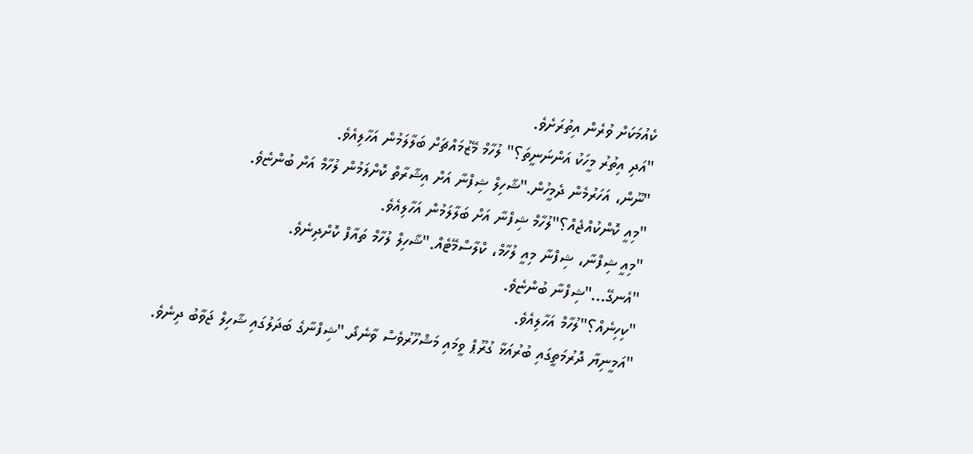ކެއުމަކަށް ވުރެން އިތުރަށެވެ.
"އަދި އިތުރު މީހަކު އަންނަނީތަ؟" ލުހާމް މޭޒުމައްޗަށް ބަލާލަމުން އަހާލިއެވެ.
"ނޫން، އަހަރުމެން ދެމީހުން."ޝާހިލް ޝިފްނާ އަށް އިޝާރާތް ކޮށްލަމުން ލުހާމް އަށް ބުންޏެވެ.
"މިއީ ކޮންކުއްޖެއް؟"ލުހާމް ޝިފްނާ އަށް ބަލާލަމުން އަހާލިއެވެ.
"މިއީ ޝިފްނާ، ޝިފްނާ މިއީ ލުހާމް، ކްލާސްމޭޓެއް."ޝާހިލް ލުހާމް ތައާފް ކޮށްދިނެވެ.
"އެނގޭ..."ޝިފްނާ ބުންޏެވެ.
"ކިހިނެއް؟"ލުހާމް އަހާލިއެވެ.
"އަމީނިޔާ ދޮރުމަތީގައި ބުރުއަޅާ ގުރޫޕް ވީމައި މަޝްހޫރުވެސް ވާނެދޯ."ޝިފްނާގެ ބަދަލުގައި ޝާހިލް ޖަވާބު ދިނެވެ.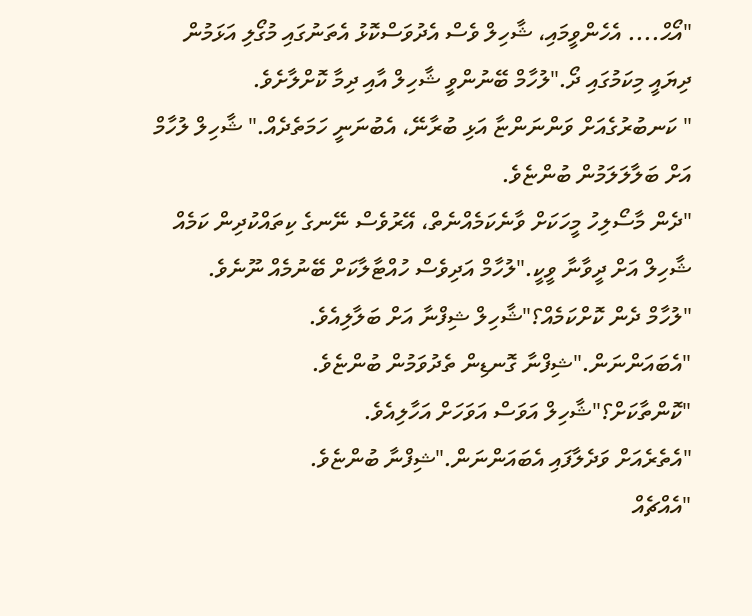"އޯޙް.... އެހެންވީމައި، ޝާހިލް ވެސް އެދުވަސްކޮޅު އެތަނުގައި މުގޯލި އަޅަމުން ދިޔައީ މިކަމުގައި ދޯ."ލުހާމް ބޭނުންވީ ޝާހިލް އާއި ދިމާ ކޮށްލާށެވެ.
" ކަނބުރުގެއަށް ވަންނަންޏާ އަޅި ބުރާނޭ، އެބުނަނީ ހަމަތެދެއް." ޝާހިލް ލުހާމް އަށް ބަލާލަލަމުން ބުންޏެވެ.
"ދެން މާސޯލިހު މީހަކަށް ވާނެކަމެއްނެތް، އޭރުވެސް ނޭނގެ ކިތައްކުދިން ކަމެއް ޝާހިލް އަށް ދީވާނާ ވީކީ."ލުހާމް އަދިވެސް ހުއްޓާލާކަށް ބޭނުމެއް ނޫނެވެ.
"ލުހާމް ދެން ކޮށްކަމެއް؟"ޝާހިލް ޝިފްނާ އަށް ބަލާލިއެވެ.
"އެބައަންނަން."ޝިފްނާ ގޮނޑިން ތެދުވަމުން ބުންޏެވެ.
"ކޮންތާކަށް؟"ޝާހިލް އަވަސް އަވަހަށް އަހާލިއެވެ.
"އެތެރެއަށް ވަދެލާފައި އެބައަންނަން."ޝިފްނާ ބުންޏެވެ.
"އެއްޗެއް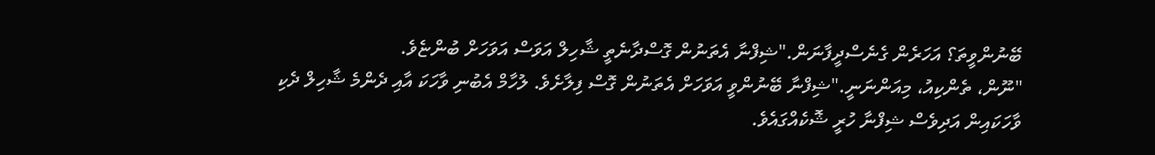ބޭނުންވީތަ؟ އަހަރެން ގެނެސްދީފާނަން."ޝިފްނާ އެތަނުން ގޮސްދާނެތީ ޝާހިލް އަވަސް އަވަހަށް ބުންޏެވެ.
"ނޫން، ތެންކިއު، މިއަންނަނީ."ޝިފްނާ ބޭނުންވީ އަވަހަށް އެތަނުން ގޮސް ފިލާށެވެ. ލުހާމް އެބުނި ވާހަކަ އާއި ދެންމެ ޝާހިލް ދެކި ވާހަކައިން އަދިވެސް ޝިފްނާ ހުރީ ޝޮކެއްގައެވެ.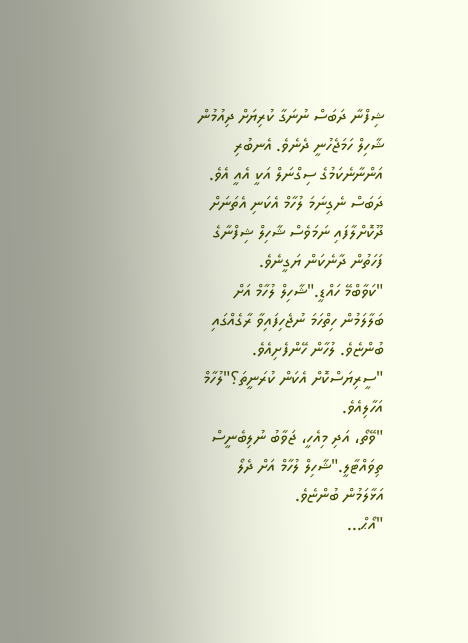ޝިފްނާ ދަބަސް ނުނަގާ ކުރިޔަށް ދިއުމުން ޝާހިލް ހަމަޖެހުނީ ދެނެވެ. އެނބުރި އަންނާނެކަމުގެ ސިގްނަލް އަކީ އެއީ އެވެ. ދަބަސް ނެގިނަމަ ލުހާމް އެކަނި އެތަނަށް ދޫކޮށްލާފައި ނަމަވެސް ޝާހިލް ޝިފްނާގެ ފަހަތުން ދާނެކަން ޔަގީނެވެ.
"ކަވާބްމޭ ހައްޑީ."ޝާހިލް ލުހާމް އަށް ބަލާލަމުން ހިތްހަމަ ނުޖެހިފައިވާ ރާގެއްގައި ބުންޏެވެ. ލުހާން ހޭންފެށިއެވެ.
"ސީރިޔަސްކޮށް އެކަން ކުރަނީތަ؟"ލުހާމް އަހާލިއެވެ.
"ވޭތޯ، އަދި މިއެހީ، ޖަވާބު ނުލިބެނީސް ތިވައްޓާލީ."ޝާހިލް ލުހާމް އަށް ދެލޯ އަޅާލަމުން ބުންޏެވެ.
"އޯޙް...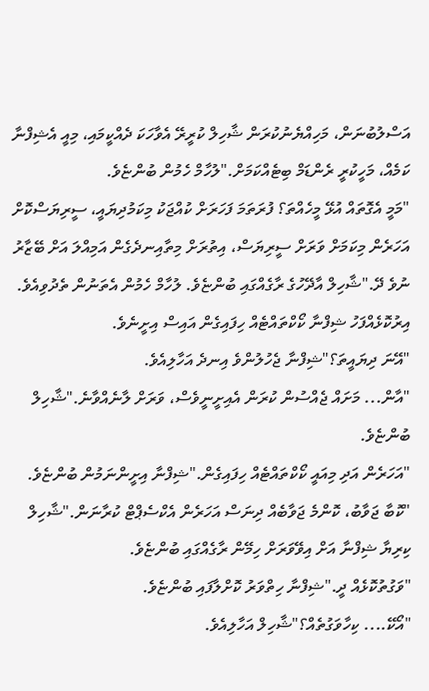އަސްލުބުނަން، މަހިއްޔެނުކުރަން ޝާހިލް ކުރީރޭ އެވާހަކަ ދެއްކީމައި، މިއީ އެޝިފްނާ ކަމެއް، މަހީކުރީ ރެންޑަމް ބިޓެއްކަމަށް."ލުހާމް ހެމުން ބުންޏެވެ.
"މަމީ އެގޮތައް އުޅޭ މީހެއްތަ؟ ފުރަތަމަ ފަހަރަށް ކުއްޖަކު މިކަމުދިޔައީ، ސީރިޔަސްކޮށް އަހަރެން މިކަމަށް ވަރަށް ސީރިޔަސް، އިތުރަށް މިތާއިނދެގެން އަމިއްލަ އަށް ބޭޒާރު ނުވެ ދޭ."ޝާހިލް އާދޭހުގެ ރާގެއްގައި ބުންޏެވެ. ލުހާމް ހެމުން އެތަނުން ތެދުވިއެވެ. އިރުކޮޅެއްފަހު ޝިފްނާ ކޯކްތައްޓެއް ހިފައިގެން އައިސް އިށީނެވެ.
"އޭނަ ދިޔައީތަ؟"ޝިފްނާ ޖެހުލުންވެ އިނދެ އަހާލިއެވެ.
"އާން... މަށައް ޖެއްސުން ކުރަން އެއިށީނީވެސް، ވަރަށް ލާނެއްވާނެ."ޝާހިލް ބުންޏެވެ.
"އަހަރެން އަދި މިއައީ ކޯކްތައްޓެއް ހިފައިގެން."ޝިފްނާ އިށީންނަމުން ބުންޏެވެ.
"ކޮބާ ޖަވާބު، ކޮންމެ ޖަވާބެއް ދިނަސް އަހަރެން އެކްސެޕްޓް ކުރާނަން."ޝާހިލް ކިރިޔާ ޝިފްނާ އަށް އިވޭވަރަށް ހިމޭން ރާގެއްގައި ބުންޏެވެ.
"ވަގުތުކޮޅެއް ދީ."ޝިފްނާ ހިތްވަރު ކޮށްލާފައި ބުންޏެވެ.
"އޯކޭ.... ކިހާވަގުތެއް؟"ޝާހިލް އަހާލިއެވެ.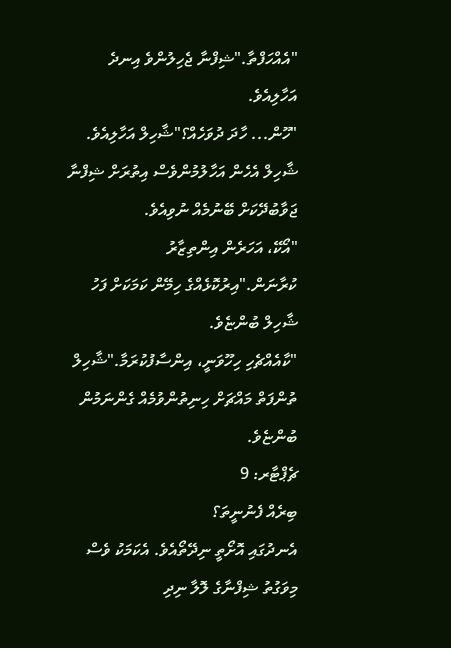"އެއްހަފްތާ."ޝިފްނާ ޖެހިލުންވެ އިނދެ އަހާލިއެވެ.
"ހޫން... ހާދަ ދުވަހެއް؟"ޝާހިލް އަހާލިއެވެ. ޝާހިލް އެހެން އަހާލުމުންވެސް އިތުރަށް ޝިފްނާ ޖަވާބުދޭކަށް ބޭނުމެއް ނުވިއެވެ.
"އޯކޭ، އަހަރެން އިންތިޒާރު ކުރާނަން."އިރުކޮޅެއްގެ ހިމޭން ކަމަކަށް ފަހު ޝާހިލް ބުންޏެވެ.
"ކާއެއްޗެހި ހިހޫވަނީ، އިންސާފުކުރަމާ."ޝާހިލް ތުންފަތް މައްޗަށް ހިނިތުންވުމެއް ގެންނަމުން ބުންޏެވެ.
ޗެޕްޓާރ: 9
ބިރެއް ފެނުނީތަ؟
އެނދުގައި އޮށޯތީ ނިދޭތޯއެވެ. އެކަމަކު ވެސް މިވަގުތު ޝިފްނާގެ ލޮލާ ނިދި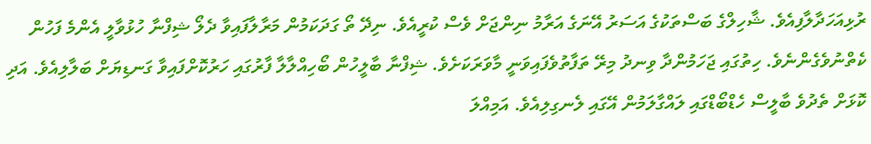ރުޅިއަހަދާލާފިއެވެ. ޝާހިލްގެ ބަސްތަކުގެ އަސަރު އޭނަގެ އަރާމު ނިންޖަށް ވެސް ކުރީއެވެ. ނިދޭ ތޯ ގަދަކަމުން މަރާލާފައިވާ ދެލޯ ޝިފްނާ ހުޅުވާލީ އެންމެ ފަހުން ކެތްނުވެގެންނެވެ. ހިތުގައި ޖަހަމުންދާ ވިނދު މިރޭ ތަފާތުވެފައިވަނީ މާވަރަކަށެވެ. ޝިފްނާ ބާލީހުން ބޯހިއްލާލާ ފާރުގައި ހަރުކޮށްފައިވާ ގަނޑިޔަށް ބަލާލިއެވެ. އަދި ކޮޅަށް ތެދުވެ ބާލީސް ހެޑްބޯޑްގައި ލައްގާލަމުން އޭގައި ލެނގިލިއެވެ. އަމިއްލަ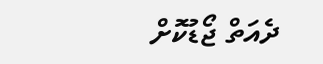ދެއަތް ޖޯޑުކޮށް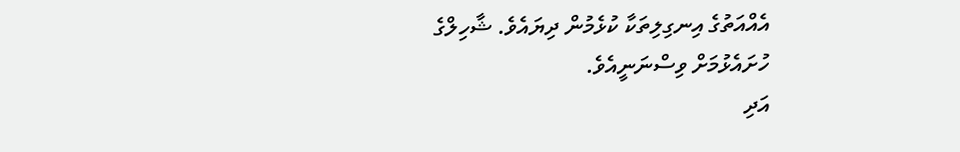އެއްއަތުގެ އިނގިލިތަކާ ކުޅެމުން ދިޔައެވެ. ޝާހިލްގެ ހުށައެޅުމަށް ވިސްނަނީއެވެ.
އަދި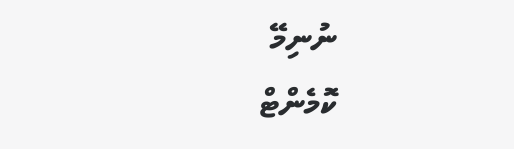ނުނިމޭ
ކޮމެންޓް